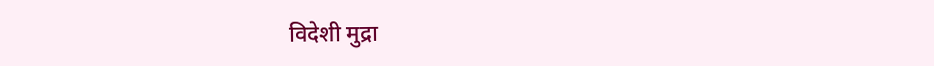विदेशी मुद्रा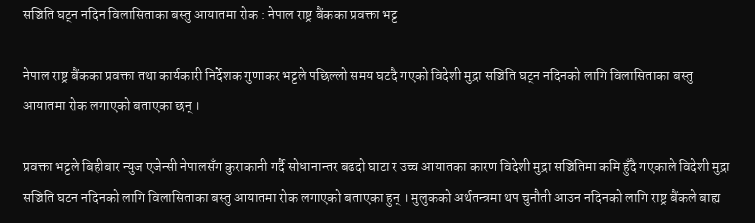सञ्चिति घट्न नदिन विलासिताका बस्तु आयातमा रोक : नेपाल राष्ट्र बैंकका प्रवक्ता भट्ट

नेपाल राष्ट्र बैंकका प्रवक्ता तथा कार्यकारी निर्देशक गुणाकर भट्टले पछिल्लो समय घटदै गएको विदेशी मुद्रा सञ्चिति घट्न नदिनको लागि विलासिताका बस्तु आयातमा रोक लगाएको बताएका छन् ।

प्रवक्ता भट्टले बिहीबार न्युज एजेन्सी नेपालसँग कुराकानी गर्दै सोधानान्तर बढदो घाटा र उच्च आयातका कारण विदेशी मुद्रा सञ्चितिमा कमि हुँदै गएकाले विदेशी मुद्रा सञ्चिति घटन नदिनको लागि विलासिताका बस्तु आयातमा रोक लगाएको बताएका हुन् । मुलुकको अर्थतन्त्रमा थप चुनौती आउन नदिनको लागि राष्ट्र बैंकले बाह्य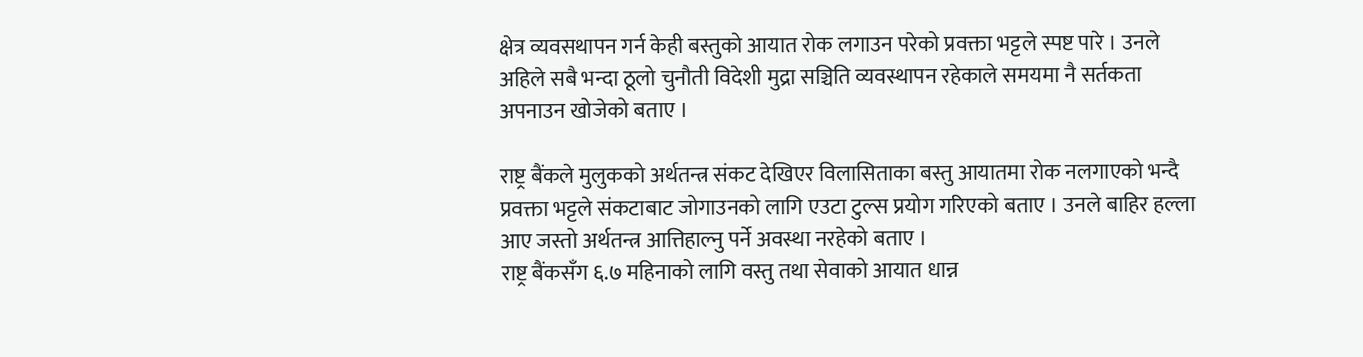क्षेत्र व्यवसथापन गर्न केही बस्तुको आयात रोक लगाउन परेको प्रवक्ता भट्टले स्पष्ट पारे । उनले अहिले सबै भन्दा ठूलो चुनौती विदेशी मुद्रा सञ्चिति व्यवस्थापन रहेकाले समयमा नै सर्तकता अपनाउन खोजेको बताए ।

राष्ट्र बैंकले मुलुकको अर्थतन्त्र संकट देखिएर विलासिताका बस्तु आयातमा रोक नलगाएको भन्दै प्रवक्ता भट्टले संकटाबाट जोगाउनको लागि एउटा टुल्स प्रयोग गरिएको बताए । उनले बाहिर हल्ला आए जस्तो अर्थतन्त्र आत्तिहाल्नु पर्ने अवस्था नरहेको बताए ।
राष्ट्र बैंकसँग ६.७ महिनाको लागि वस्तु तथा सेवाको आयात धान्न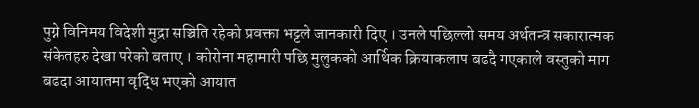पुग्ने विनिमय विदेशी मुद्रा सञ्चिति रहेको प्रवक्ता भट्टले जानकारी दिए । उनले पछिल्लो समय अर्थतन्त्र सकारात्मक संकेतहरु देखा परेको बताए । कोरोना महामारी पछि मुलुकको आर्थिक क्रियाकलाप बढदै गएकाले वस्तुको माग बढदा आयातमा वृद्धि भएको आयात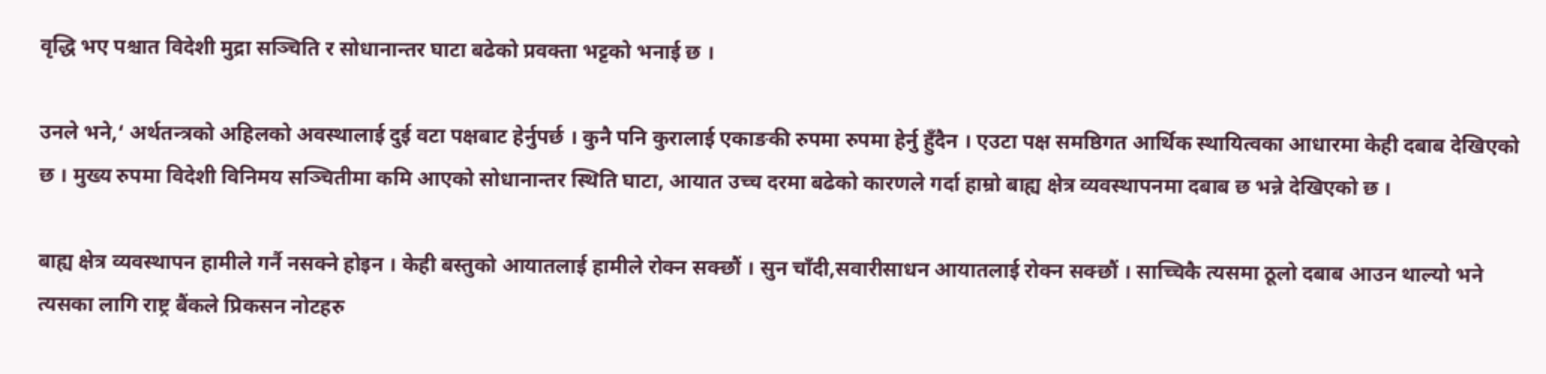वृद्धि भए पश्चात विदेशी मुद्रा सञ्चिति र सोधानान्तर घाटा बढेको प्रवक्ता भट्टको भनाई छ ।

उनले भने,‘ अर्थतन्त्रको अहिलको अवस्थालाई दुई वटा पक्षबाट हेर्नुपर्छ । कुनै पनि कुरालाई एकाङकी रुपमा रुपमा हेर्नु हुँदैन । एउटा पक्ष समष्ठिगत आर्थिक स्थायित्वका आधारमा केही दबाब देखिएको छ । मुख्य रुपमा विदेशी विनिमय सञ्चितीमा कमि आएको सोधानान्तर स्थिति घाटा, आयात उच्च दरमा बढेको कारणले गर्दा हाम्रो बाह्य क्षेत्र व्यवस्थापनमा दबाब छ भन्ने देखिएको छ ।

बाह्य क्षेत्र व्यवस्थापन हामीले गर्नै नसक्ने होइन । केही बस्तुको आयातलाई हामीले रोक्न सक्छौं । सुन चाँदी,सवारीसाधन आयातलाई रोक्न सक्छौं । साच्चिकै त्यसमा ठूलो दबाब आउन थाल्यो भने त्यसका लागि राष्ट्र बैंकले प्रिकसन नोटहरु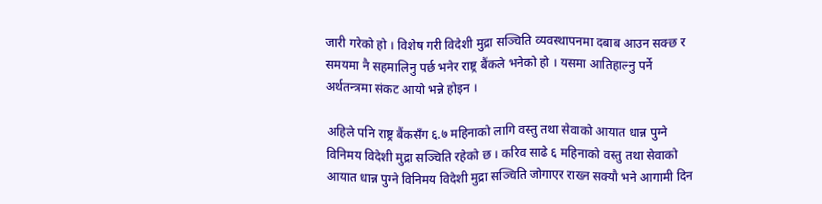जारी गरेको हो । विशेष गरी विदेशी मुद्रा सञ्चिति व्यवस्थापनमा दबाब आउन सक्छ र समयमा नै सहमालिनु पर्छ भनेर राष्ट्र बैंकले भनेको हो । यसमा आतिहाल्नु पर्ने अर्थतन्त्रमा संकट आयो भन्ने होइन ।

अहिले पनि राष्ट्र बैंकसँग ६.७ महिनाको लागि वस्तु तथा सेवाको आयात धान्न पुग्ने विनिमय विदेशी मुद्रा सञ्चिति रहेको छ । करिव साढे ६ महिनाको वस्तु तथा सेवाको आयात धान्न पुग्ने विनिमय विदेशी मुद्रा सञ्चिति जोगाएर राख्न सक्यौ भने आगामी दिन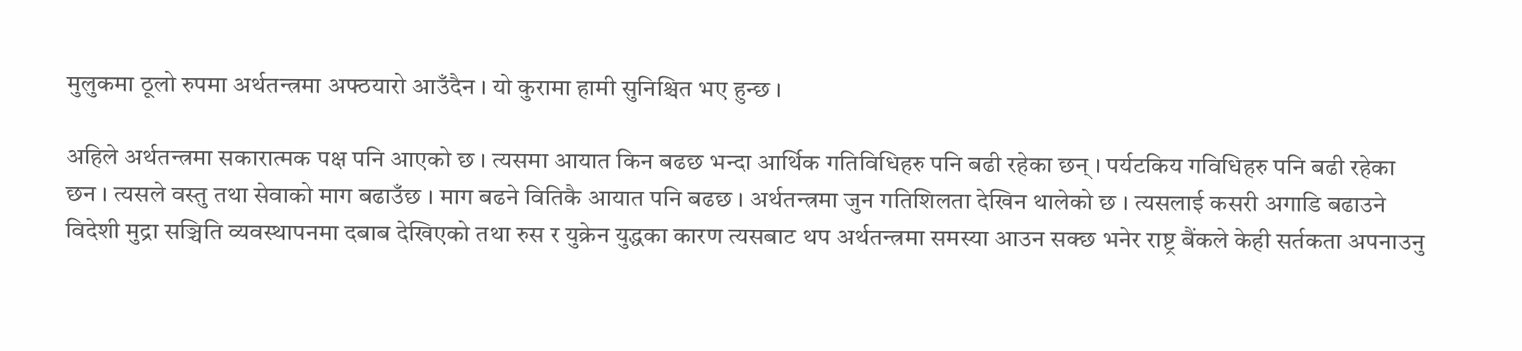मुलुकमा ठूलो रुपमा अर्थतन्त्रमा अफ्ठयारो आउँदैन । यो कुरामा हामी सुनिश्चित भए हुन्छ ।

अहिले अर्थतन्त्रमा सकारात्मक पक्ष पनि आएको छ । त्यसमा आयात किन बढछ भन्दा आर्थिक गतिविधिहरु पनि बढी रहेका छन् । पर्यटकिय गविधिहरु पनि बढी रहेका छन । त्यसले वस्तु तथा सेवाको माग बढाउँछ । माग बढने वितिकै आयात पनि बढछ । अर्थतन्त्रमा जुन गतिशिलता देखिन थालेको छ । त्यसलाई कसरी अगाडि बढाउने विदेशी मुद्रा सञ्चिति व्यवस्थापनमा दबाब देखिएको तथा रुस र युक्रेन युद्धका कारण त्यसबाट थप अर्थतन्त्रमा समस्या आउन सक्छ भनेर राष्ट्र बैंकले केही सर्तकता अपनाउनु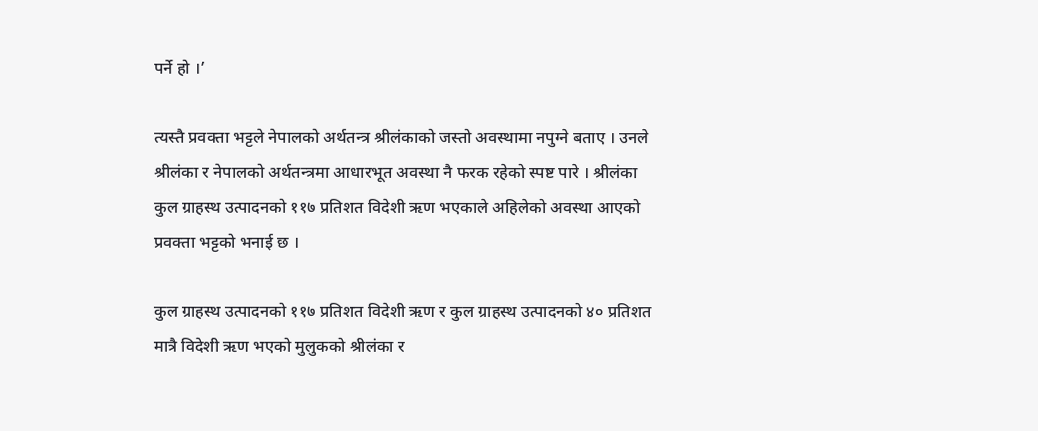पर्ने हो ।’

त्यस्तै प्रवक्ता भट्टले नेपालको अर्थतन्त्र श्रीलंकाको जस्तो अवस्थामा नपुग्ने बताए । उनले श्रीलंका र नेपालको अर्थतन्त्रमा आधारभूत अवस्था नै फरक रहेको स्पष्ट पारे । श्रीलंका कुल ग्राहस्थ उत्पादनको ११७ प्रतिशत विदेशी ऋण भएकाले अहिलेको अवस्था आएको प्रवक्ता भट्टको भनाई छ ।

कुल ग्राहस्थ उत्पादनको ११७ प्रतिशत विदेशी ऋण र कुल ग्राहस्थ उत्पादनको ४० प्रतिशत मात्रै विदेशी ऋण भएको मुलुकको श्रीलंका र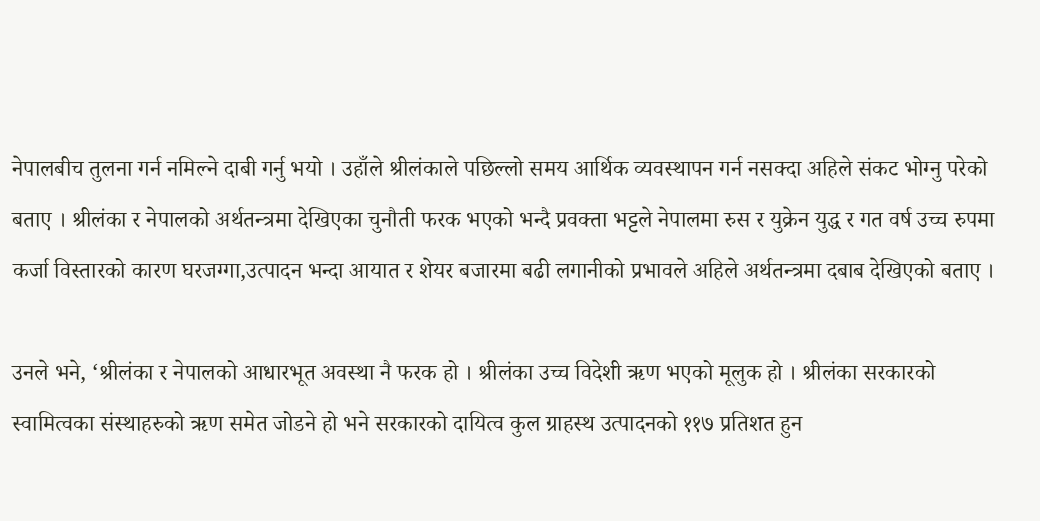नेपालबीच तुलना गर्न नमिल्ने दाबी गर्नु भयो । उहाँले श्रीलंकाले पछिल्लो समय आर्थिक व्यवस्थापन गर्न नसक्दा अहिले संकट भोग्नु परेको बताए । श्रीलंका र नेपालको अर्थतन्त्रमा देखिएका चुनौती फरक भएको भन्दै प्रवक्ता भट्टले नेपालमा रुस र युक्रेन युद्ध र गत वर्ष उच्च रुपमा कर्जा विस्तारको कारण घरजग्गा,उत्पादन भन्दा आयात र शेयर बजारमा बढी लगानीको प्रभावले अहिले अर्थतन्त्रमा दबाब देखिएको बताए ।

उनले भने, ‘श्रीलंका र नेपालको आधारभूत अवस्था नै फरक हो । श्रीलंका उच्च विदेशी ऋण भएको मूलुक हो । श्रीलंका सरकारको स्वामित्वका संस्थाहरुको ऋण समेत जोडने हो भने सरकारको दायित्व कुल ग्राहस्थ उत्पादनको ११७ प्रतिशत हुन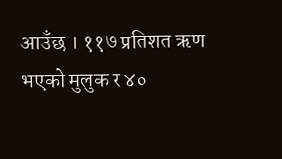आउँछ । ११७ प्रतिशत ऋण भएको मुलुक र ४०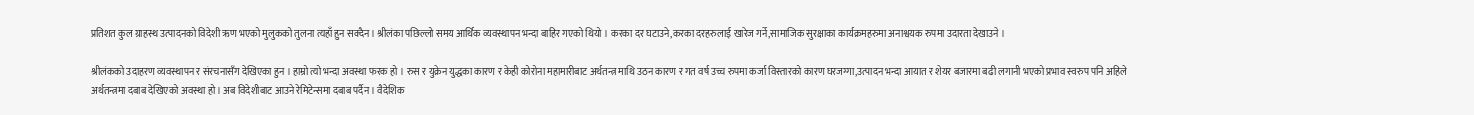प्रतिशत कुल ग्राहस्थ उत्पादनको विदेशी ऋण भएको मुलुकको तुलना त्यहाँ हुन सक्दैन । श्रीलंका पछिल्लो समय आर्थिक व्यवस्थापन भन्दा बाहिर गएको थियो । करका दर घटाउने,करका दरहरुलाई खारेज गर्ने,सामाजिक सुरक्षाका कार्यक्रमहरुमा अनाश्वयक रुपमा उदारता देखाउने ।

श्रीलंकको उदाहरण व्यवस्थापन र संरचनासँग देखिएका हुन । हाम्रो त्यो भन्दा अवस्था फरक हो । रुस र युक्रेन युद्धका कारण र केही कोरोना महामारीबाट अर्थतन्त्र माथि उठन कारण र गत वर्ष उच्च रुपमा कर्जा विस्तारको कारण घरजग्गा,उत्पादन भन्दा आयात र शेयर बजारमा बढी लगानी भएको प्रभाव स्वरुप पनि अहिले अर्थतन्त्रमा दबाब देखिएको अवस्था हो । अब विदेशीबाट आउने रेमिटेन्समा दबाब पर्दैन । वैदेशिक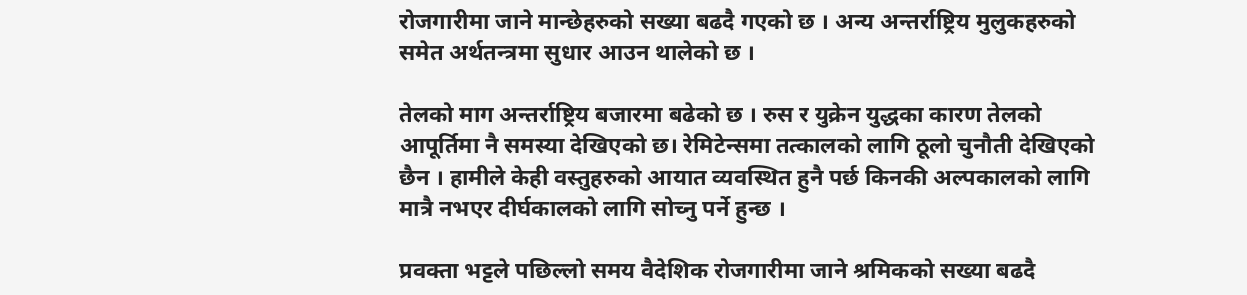रोजगारीमा जाने मान्छेहरुको सख्या बढदै गएको छ । अन्य अन्तर्राष्ट्रिय मुलुकहरुको समेत अर्थतन्त्रमा सुधार आउन थालेको छ ।

तेलको माग अन्तर्राष्ट्रिय बजारमा बढेको छ । रुस र युक्रेन युद्धका कारण तेलको आपूर्तिमा नै समस्या देखिएको छ। रेमिटेन्समा तत्कालको लागि ठूलो चुनौती देखिएको छैन । हामीले केही वस्तुहरुको आयात व्यवस्थित हुनै पर्छ किनकी अल्पकालको लागि मात्रै नभएर दीर्घकालको लागि सोच्नु पर्ने हुन्छ ।

प्रवक्ता भट्टले पछिल्लो समय वैदेशिक रोजगारीमा जाने श्रमिकको सख्या बढदै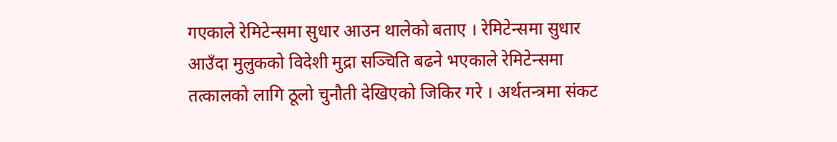गएकाले रेमिटेन्समा सुधार आउन थालेको बताए । रेमिटेन्समा सुधार आउँदा मुलुकको विदेशी मुद्रा सञ्चिति बढने भएकाले रेमिटेन्समा तत्कालको लागि ठूलो चुनौती देखिएको जिकिर गरे । अर्थतन्त्रमा संकट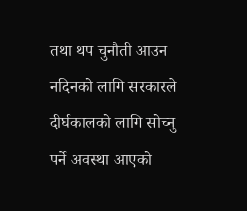तथा थप चुनौती आउन नदिनको लागि सरकारले दीर्घकालको लागि सोच्नु पर्ने अवस्था आएको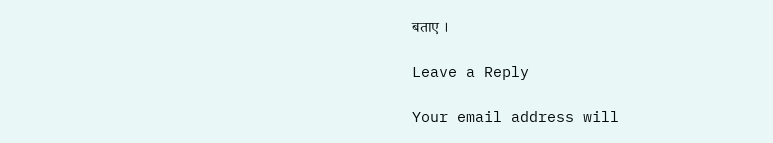बताए ।

Leave a Reply

Your email address will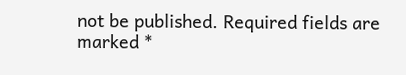not be published. Required fields are marked *